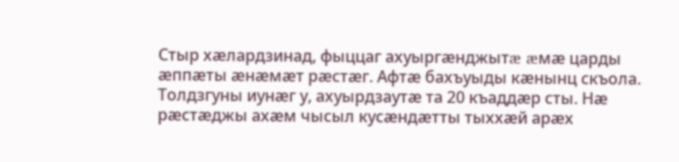Стыр хæлардзинад, фыццаг ахуыргæнджытæ æмæ царды æппæты æнæмæт рæстæг. Афтæ бахъуыды кæнынц скъола. Толдзгуны иунæг у, ахуырдзаутæ та 20 къаддæр сты. Нæ рæстæджы ахæм чысыл кусæндæтты тыххæй арæх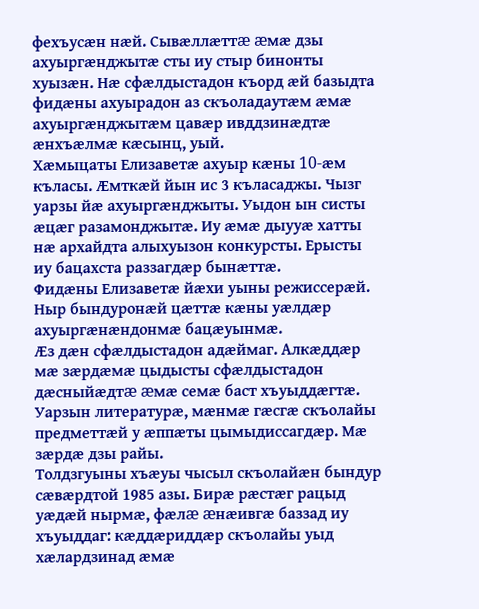фехъусæн нæй. Сывæллæттæ æмæ дзы ахуыргæнджытæ сты иу стыр бинонты хуызæн. Нæ сфæлдыстадон къорд æй базыдта фидæны ахуырадон аз скъоладаутæм æмæ ахуыргæнджытæм цавæр ивддзинæдтæ æнхъæлмæ кæсынц, уый.
Хæмыцаты Елизаветæ ахуыр кæны 10-æм къласы. Æмткæй йын ис 3 къласаджы. Чызг уарзы йæ ахуыргæнджыты. Уыдон ын систы æцæг разамонджытæ. Иу æмæ дыууæ хатты нæ архайдта алыхуызон конкурсты. Ерысты иу бацахста раззагдæр бынæттæ.
Фидæны Елизаветæ йæхи уыны режиссерæй. Ныр бындуронæй цæттæ кæны уæлдæр ахуыргæнæндонмæ бацæуынмæ.
Æз дæн сфæлдыстадон адæймаг. Алкæддæр мæ зæрдæмæ цыдысты сфæлдыстадон дæсныйæдтæ æмæ семæ баст хъуыддæгтæ. Уарзын литературæ, мæнмæ гæсгæ скъолайы предметтæй у æппæты цымыдиссагдæр. Мæ зæрдæ дзы райы.
Толдзгуыны хъæуы чысыл скъолайæн бындур сæвæрдтой 1985 азы. Бирæ рæстæг рацыд уæдæй нырмæ, фæлæ æнæивгæ баззад иу хъуыддаг: кæддæриддæр скъолайы уыд хæлардзинад æмæ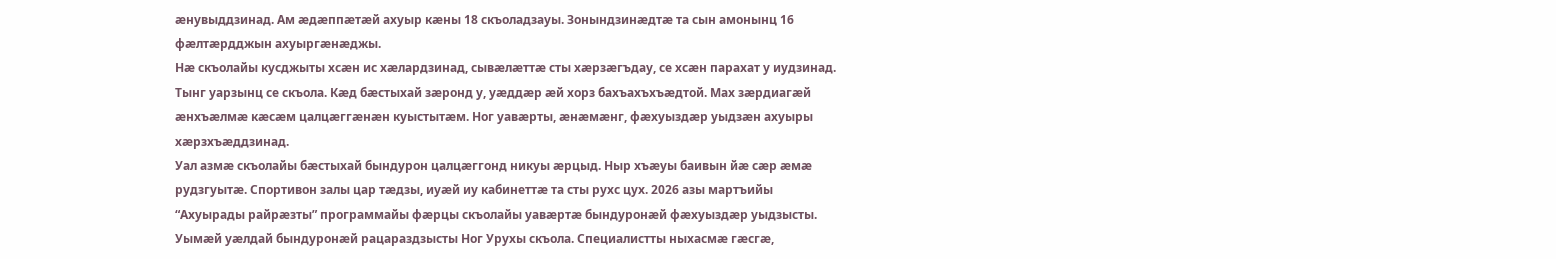æнувыддзинад. Ам æдæппæтæй ахуыр кæны 18 скъоладзауы. Зонындзинæдтæ та сын амонынц 16 фæлтæрдджын ахуыргæнæджы.
Нæ скъолайы кусджыты хсæн ис хæлардзинад, сывæлæттæ сты хæрзæгъдау, се хсæн парахат у иудзинад. Тынг уарзынц се скъола. Кæд бæстыхай зæронд у, уæддæр æй хорз бахъахъхъæдтой. Мах зæрдиагæй æнхъæлмæ кæсæм цалцæггæнæн куыстытæм. Ног уавæрты, æнæмæнг, фæхуыздæр уыдзæн ахуыры хæрзхъæддзинад.
Уал азмæ скъолайы бæстыхай бындурон цалцæггонд никуы æрцыд. Ныр хъæуы баивын йæ сæр æмæ рудзгуытæ. Спортивон залы цар тæдзы, иуæй иу кабинеттæ та сты рухс цух. 2026 азы мартъийы “Ахуырады райрæзты” программайы фæрцы скъолайы уавæртæ бындуронæй фæхуыздæр уыдзысты.
Уымæй уæлдай бындуронæй рацараздзысты Ног Урухы скъола. Специалистты ныхасмæ гæсгæ,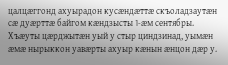цалцæггонд ахуырадон кусæндæттæ скъоладзаутæн сæ дуæрттæ байгом кæндзысты 1-æм сентябры. Хъæуты цæрджытæн уый у стыр циндзинад, уымæн æмæ нырыккон уавæрты ахуыр кæнын æнцон дæр у.